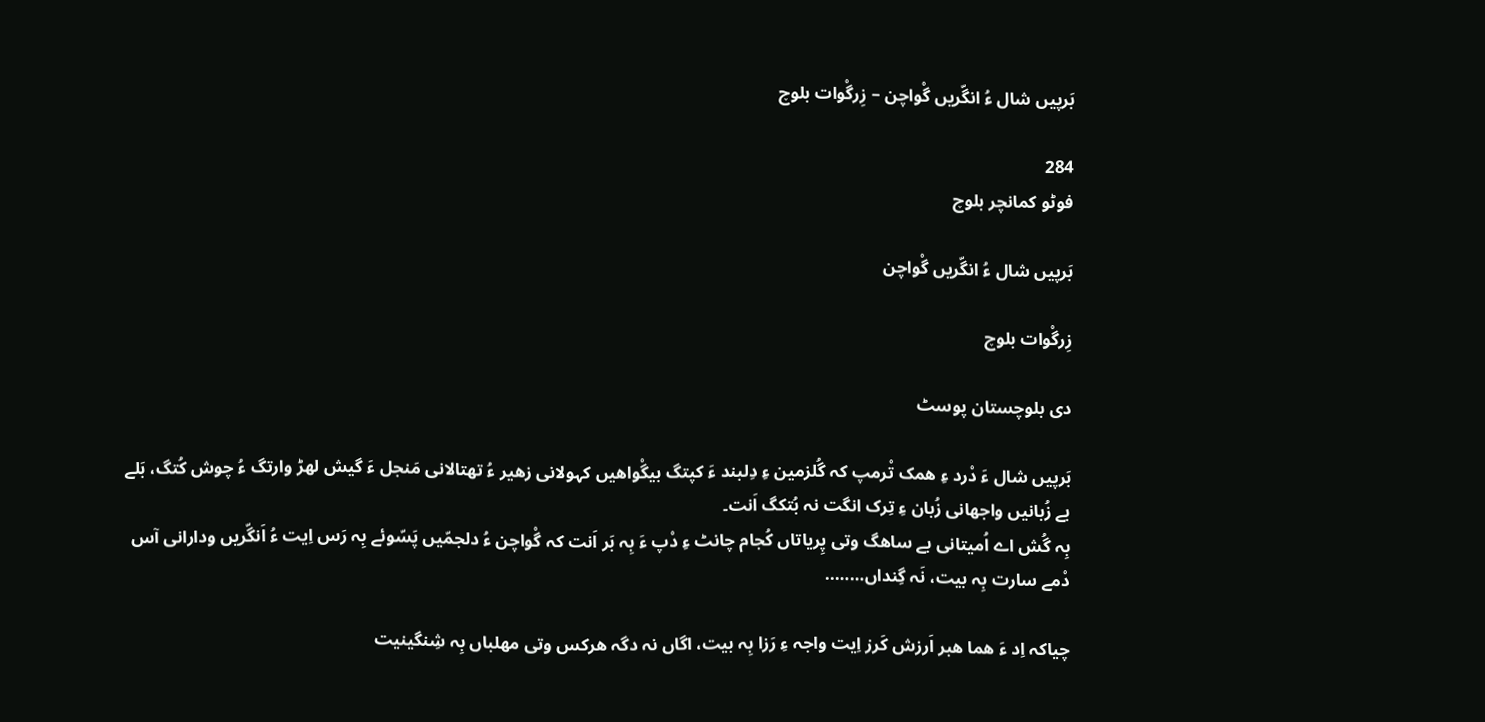بَرپیں شال ءُ انگّریں گْواچن – زِرگْوات بلوچ

284
فوٹو کمانچر بلوچ

بَرپیں شال ءُ انگّریں گْواچن

زِرگْوات بلوچ

دی بلوچستان پوسٹ

بَرپیں شال ءَ دْرد ءِ ھمک تْرمپ کہ گُلزمین ءِ دِلبند ءَ کپتگ بیگْواھیں کہولانی زھیر ءُ تھتالانی مَنجل ءَ گیش لھڑ وارتگ ءُ چوش کُتگ، بَلے بے زُبانیں واجھانی زُبان ءِ تِرک انگت نہ بُتکگ اَنت۔
بِہ گُش اے اُمیتانی بے ساھگ وتی پِریاتاں کُجام چانٹ ءِ دْپ ءَ بِہ بَر اَنت کہ گْواچن ءُ دلجمّیں پَسّوئے بِہ رَس اِیت ءُ اَنگّریں ودارانی آس دْمے سارت بِہ بیت، نَہ گِنداں……..

چیاکہ اِد ءَ ھما ھبر اَرزش کَرز اِیت واجہ ءِ رَزا بِہ بیت، اگاں نہ دگہ ھرکس وتی مھلباں بِہ شِنگینیت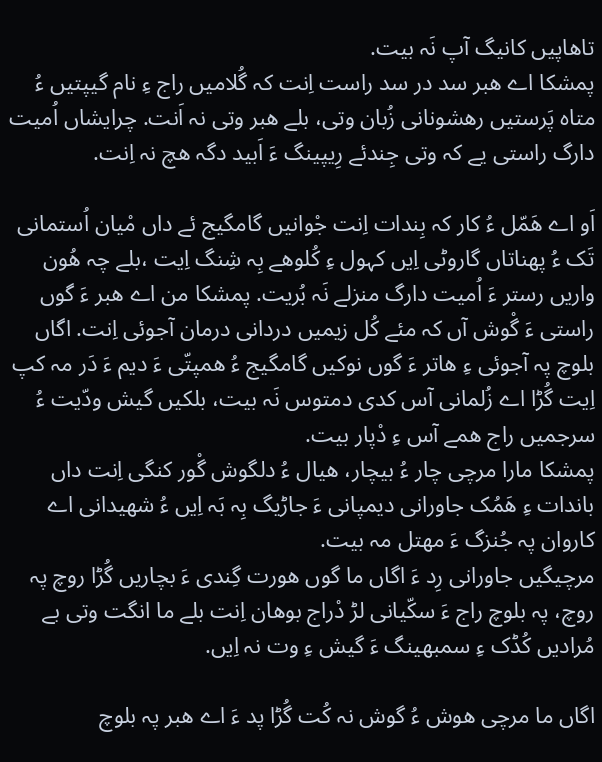تاھاپیں کانیگ آپ نَہ بیت.
پمشکا اے ھبر سد در سد راست اِنت کہ گُلامیں راج ءِ نام گیپتیں ءُ متاہ پَرستیں رھشونانی زُبان وتی، بلے ھبر وتی نہ اَنت. چرایشاں اُمیت دارگ راستی یے کہ وتی جِندئے رِیپینگ ءَ اَبید دگہ ھچ نہ اِنت.

اَو اے ھَمّل ءُ کار کہ بِندات اِنت جْوانیں گامگیج ئے داں مْیان اُستمانی تَک ءُ پھناتاں گاروٹی اِیں کہول ءِ کُلوھے بِہ شِنگ اِیت ،بلے چہ ھُون واریں رستر ءَ اُمیت دارگ منزلے نَہ بُریت. پمشکا من اے ھبر ءَ گوں راستی ءَ گْوش آں کہ مئے کُل زیمیں دردانی درمان آجوئی اِنت. اگاں بلوچ پہ آجوئی ءِ ھاتر ءَ گوں نوکیں گامگیج ءُ ھمپتّی ءَ دیم ءَ دَر مہ کپ اِیت گُڑا اے زُلمانی آس کدی دمتوس نَہ بیت، بلکیں گیش ودّیت ءُ سرجمیں راج ھمے آس ءِ دْپار بیت.
پمشکا مارا مرچی چار ءُ بیچار، ھیال ءُ دلگوش گْور کنگی اِنت داں باندات ءِ ھَمُک جاورانی دیمپانی ءَ جاڑیگ بِہ بَہ اِیں ءُ شھیدانی اے کاروان پہ جُنزگ ءَ مھتل مہ بیت.
مرچیگیں جاورانی رِد ءَ اگاں ما گوں ھورت گِندی ءَ بچاریں گُڑا روچ پہ روچ، پہ بلوچ راج ءَ سکّیانی لڑ دْراج بوھان اِنت بلے ما انگت وتی بے مُرادیں کُڈک ءِ سمبھینگ ءَ گیش ءِ وت نہ اِیں.

اگاں ما مرچی ھوش ءُ گوش نہ کُت گُڑا پد ءَ اے ھبر پہ بلوچ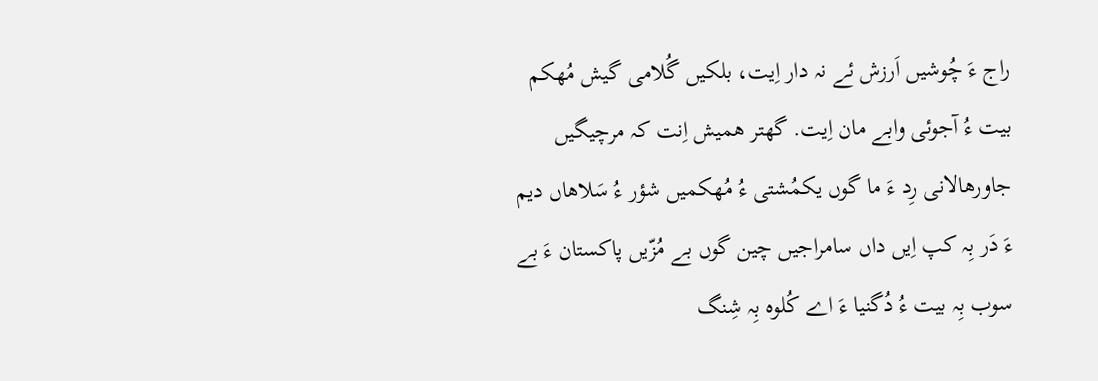راج ءَ چُوشیں اَرزش ئے نہ دار اِیت، بلکیں گُلامی گیش مُھکم بیت ءُ آجوئی وابے مان اِیت. گھتر ھمیش اِنت کہ مرچیگیں جاورھالانی رِد ءَ ما گوں یکمُشتی ءُ مُھکمیں شؤر ءُ سَلاھاں دیم ءَ دَر بِہ کپ اِیں داں سامراجیں چین گوں بے مُزّیں پاکستان ءَ بے سوب بِہ بیت ءُ دُگنیا ءَ اے کُلوہ بِہ شِنگ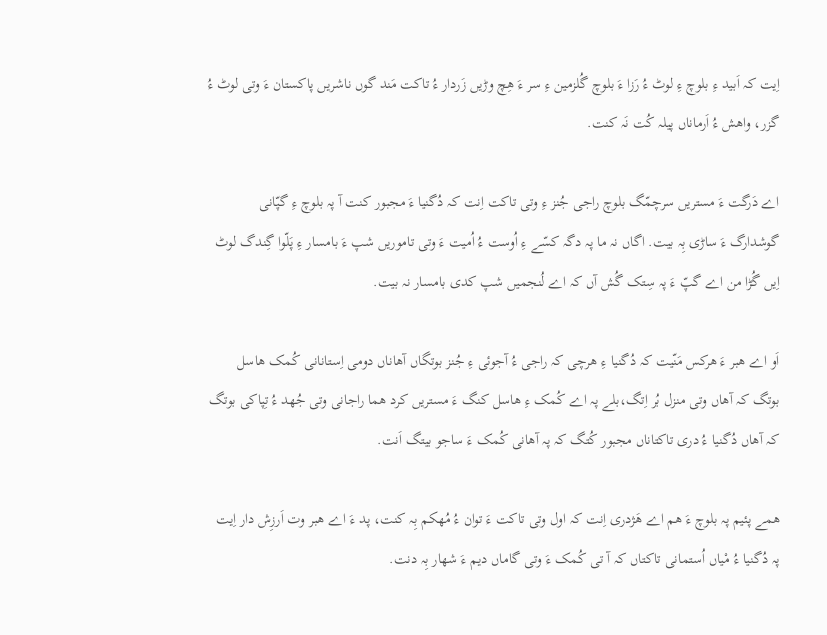اِیت کہ اَبید ءِ بلوچ ءِ لوٹ ءُ رَزا ءَ بلوچ گُلزمین ءِ سر ءَ ھِچ وڑیں زَردار ءُ تاکت مَند گوں ناشریں پاکستان ءَ وتی لوٹ ءُ گزر، واھش ءُ اَرماناں پیلہ کُت نَہ کنت.

اے دَرگت ءَ مستریں سرچمّگ بلوچ راجی جُنز ءِ وتی تاکت اِنت کہ دُگنیا ءَ مجبور کنت آ پہ بلوچ ءِ گپّانی گوشدارگ ءَ ساڑی بِہ بیت. اگاں نہ ما پہ دگہ کسّے ءِ اُوست ءُ اُمیت ءَ وتی تاموریں شپ ءَ بامسار ءِ پَلّوا گِندگ لوٹ اِیں گُڑا من اے گپّ ءَ پہ سِتک گُش آں کہ اے لُنجمیں شپ کدی بامسار نہ بیت.

اَو اے ھبر ءَ ھرکس مَنّیت کہ دُگنیا ءِ ھرچی کہ راجی ءُ آجوئی ءِ جُنز بوتگاں آھاناں دومی اِستانانی کُمک ھاسل بوتگ کہ آھاں وتی منزل بُر اِتگ،بلے پہ اے کُمک ءِ ھاسل کنگ ءَ مستریں کرد ھما راجانی وتی جُھد ءُ تِپاکی بوتگ کہ آھاں دُگنیا ءُ دری تاکتاناں مجبور کُتگ کہ پہ آھانی کُمک ءَ ساجو بیتگ اَنت.

ھمے پئیم پہ بلوچ ءَ ھم اے ھَژدری اِنت کہ اول وتی تاکت ءَ توان ءُ مُھکم بِہ کنت، پد ءَ اے ھبر وت اَرزِش دار اِیت پہ دُگنیا ءُ مْیاں اُستمانی تاکتاں کہ آ تی کُمک ءَ وتی گاماں دیم ءَ شھار بِہ دنت.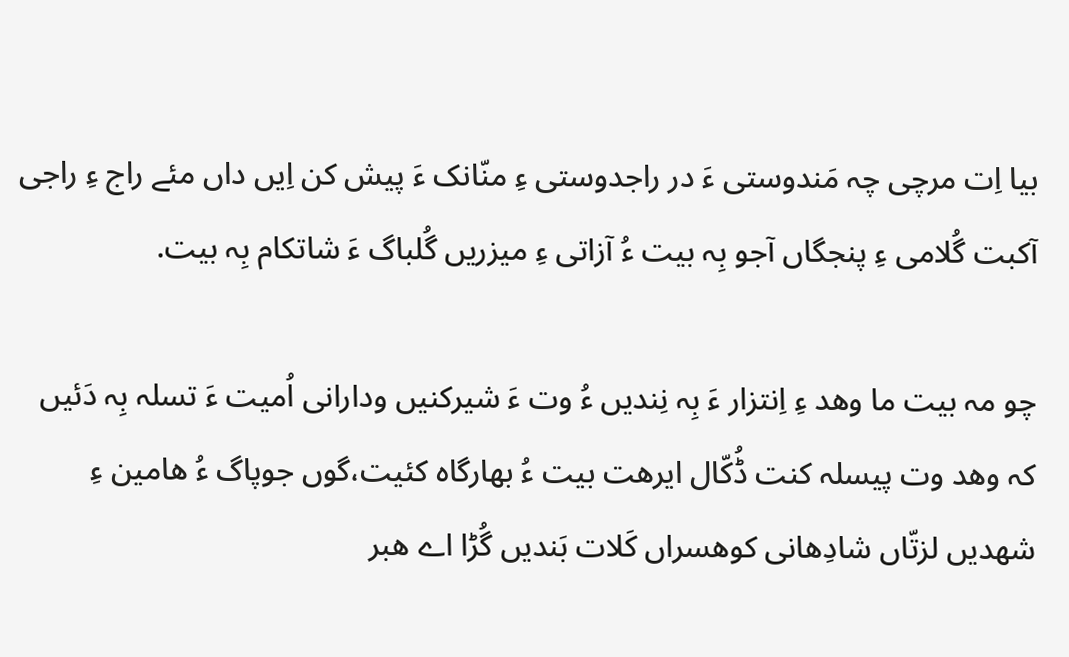بیا اِت مرچی چہ مَندوستی ءَ در راجدوستی ءِ منّانک ءَ پیش کن اِیں داں مئے راج ءِ راجی آکبت گُلامی ءِ پنجگاں آجو بِہ بیت ءُ آزاتی ءِ میزریں گُلباگ ءَ شاتکام بِہ بیت.

چو مہ بیت ما وھد ءِ اِنتزار ءَ بِہ نِندیں ءُ وت ءَ شیرکنیں ودارانی اُمیت ءَ تسلہ بِہ دَئیں کہ وھد وت پیسلہ کنت ڈُکّال ایرھت بیت ءُ بھارگاہ کئیت،گوں جوپاگ ءُ ھامین ءِ شھدیں لزتّاں شادِھانی کوھسراں کَلات بَندیں گُڑا اے ھبر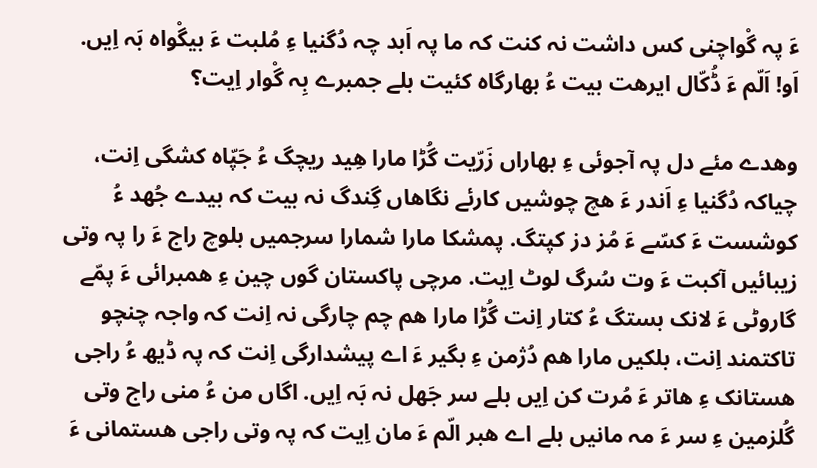ءَ پہ گْواچنی کس داشت نہ کنت کہ ما پہ اَبد چہ دُگنیا ءِ مُلبت ءَ بیگْواہ بَہ اِیں.
اَو! اَلّم ءَ ڈُکّال ایرھت بیت ءُ بھارگاہ کئیت بلے جمبرے بِہ گْوار اِیت؟

وھدے مئے دل پہ آجوئی ءِ بھاراں زَرّیت گُڑا مارا ھِید ریچگ ءُ جَپّاہ کشگی اِنت، چیاکہ دُگنیا ءِ اَندر ءَ ھچ چوشیں کارئے نگاھاں گِندگ نہ بیت کہ بیدے جُھد ءُ کوشست ءَ کسّے ءَ مُز دز کپتگ. پمشکا مارا شمارا سرجمیں بلوچ راج ءَ را پہ وتی زیبائیں آکبت ءَ وت سُرگ لوٹ اِیت. مرچی پاکستان گوں چین ءِ ھمبرائی ءَ پمّے گاروٹی ءَ لانک بستگ ءُ کتار اِنت گُڑا مارا ھم چم چارگی نہ اِنت کہ واجہ چنچو تاکتمند اِنت، بلکیں مارا ھم دُژمن ءِ بگیر ءَ اے پیشدارگی اِنت کہ پہ ڈیھ ءُ راجی ھستانک ءِ ھاتر ءَ مُرت کن اِیں بلے سر جَھل نہ بَہ اِیں. اگاں من ءُ منی راج وتی گُلزمین ءِ سر ءَ مہ مانیں بلے اے ھبر الّم ءَ مان اِیت کہ پہ وتی راجی ھستمانی ءَ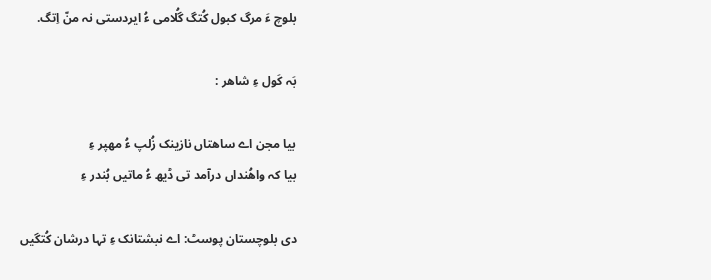بلوچ ءَ مرگ کبول کُتگ گُلامی ءُ ایردستی نہ منّ اِتگ.

بَہ کَول ءِ شاھر :

بیا مجن اے ساھتاں نازینک زُلپ ءُ مھپر ءِ
بیا کہ واھُنداں درآمد تی ڈیھ ءُ ماتیں بُندر ءِ

دی بلوچستان پوسٹ: اے نبشتانک ءِ تہا درشان کُتگیں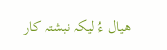ھیال ءُ لیکہ نبشتہ کار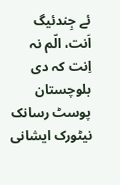ئے جِندئیگ اَنت، الّم نہ اِنت کہ دی بلوچستان پوسٹ رسانک نیٹورک ایشانی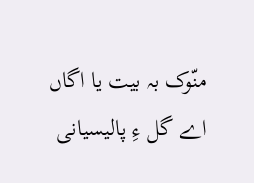منّوک بہ بیت یا اگاں اے گل ءِ پالیسیانی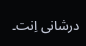درشانی اِنت۔